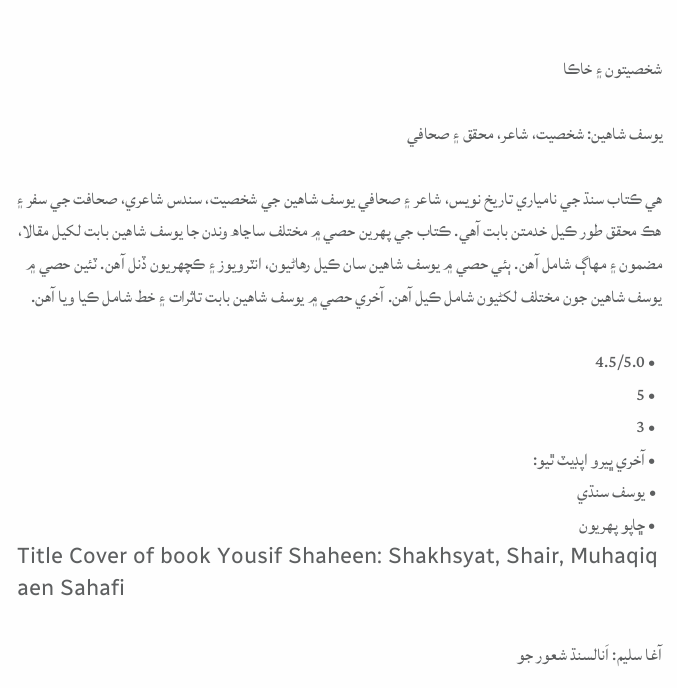شخصيتون ۽ خاڪا

يوسف شاهين: شخصيت، شاعر، محقق ۽ صحافي

ھي ڪتاب سنڌ جي نامياري تاريخ نويس، شاعر ۽ صحافي يوسف شاهين جي شخصيت، سندس شاعري، صحافت جي سفر ۽ ھڪ محقق طور ڪيل خدمتن بابت آھي. ڪتاب جي پھرين حصي ۾ مختلف ساڃاھ وندن جا يوسف شاھين بابت لکيل مقالا، مضمون ۽ مھاڳ شامل آھن. ٻئي حصي ۾ يوسف شاھين سان ڪيل رھاڻيون، انٽرويوز ۽ ڪچھريون ڏنل آھن. ٽئين حصي ۾ يوسف شاھين جون مختلف لکڻيون شامل ڪيل آھن. آخري حصي ۾ يوسف شاهين بابت تاثرات ۽ خط شامل ڪيا ويا آھن.

  • 4.5/5.0
  • 5
  • 3
  • آخري ڀيرو اپڊيٽ ٿيو:
  • يوسف سنڌي
  • ڇاپو پھريون
Title Cover of book Yousif Shaheen: Shakhsyat, Shair, Muhaqiq aen Sahafi

آغا سليم: اَنالسنڌ شعور جو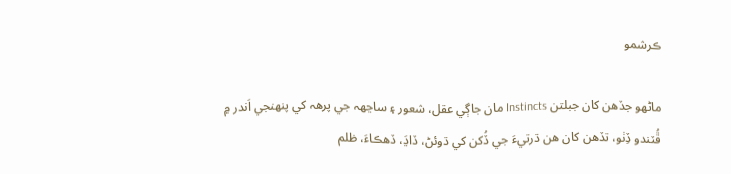ڪرشمو

ماڻھو جڏهن کان جبلتن Instincts مان جاڳي عقل، شعور ۽ ساڃھہ جي پرھہ کي پنھنجي اَندر ۾ ڦُٽندو ڏِٺو، تڏهن کان هن ڌرتيءَ جي ڏُکن کي ڌوئڻ، ڏاڍَ، ڏهڪاءَ، ظلم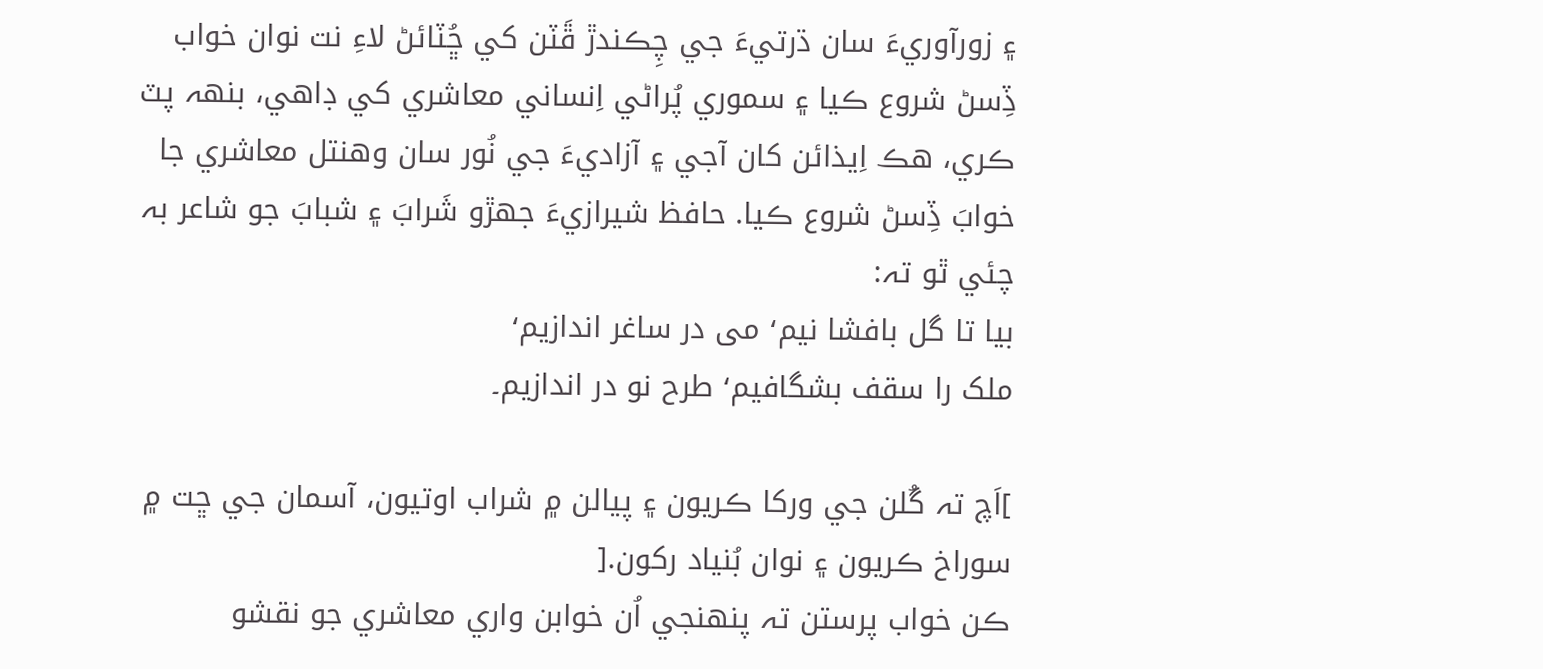۽ زورآوريءَ سان ڌرتيءَ جي چِڪندڙ ڦَٽن کي ڇُٽائڻ لاءِ نت نوان خواب ڏِسڻ شروع ڪيا ۽ سموري پُراڻي اِنساني معاشري کي ڊاهي، بنھہ پٽ ڪري، هڪ اِيذائن کان آجي ۽ آزاديءَ جي نُور سان وهنتل معاشري جا خوابَ ڏِسڻ شروع ڪيا. حافظ شيرازيءَ جھڙو شَرابَ ۽ شبابَ جو شاعر بہ چئي ٿو تہ:
بیا تا گل بافشا نیم٬ می در ساغر اندازیم٬
ملک را سقف بشگافیم٬ طرح نو در اندازیم۔

]اَچ تہ گُلن جي ورکا ڪريون ۽ پيالن ۾ شراب اوتيون، آسمان جي ڇت ۾ سوراخ ڪريون ۽ نوان بُنياد رکون.[
ڪن خواب پرستن تہ پنھنجي اُن خوابن واري معاشري جو نقشو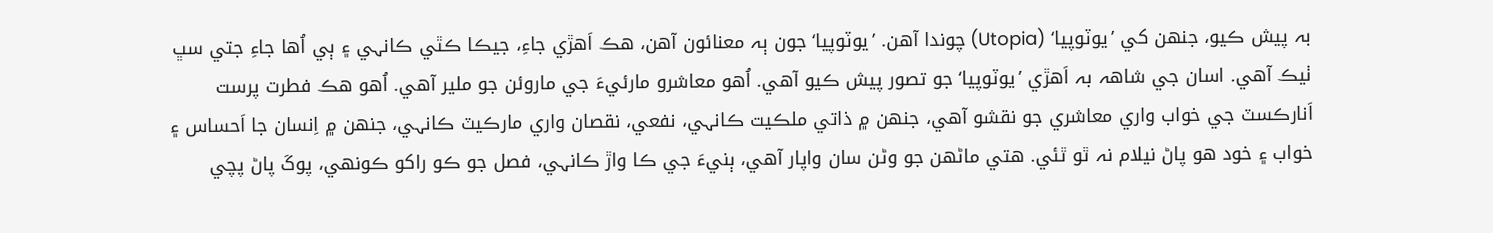بہ پيش ڪيو، جنھن کي ’يوٽوپيا‘ (Utopia) چوندا آهن. ’يوٽوپيا‘ جون ٻہ معنائون آهن، هڪ اَهڙي جاءِ، جيڪا ڪٿي ڪانہي ۽ ٻي اُها جاءِ جتي سڀ ٺيڪ آهي. اسان جي شاھہ بہ اَهڙي ’يوٽوپيا‘ جو تصور پيش ڪيو آهي. اُهو معاشرو مارئيءَ جي ماروئن جو ملير آهي. اُهو هڪ فطرت پرست اَنارڪسٽ جي خواب واري معاشري جو نقشو آهي، جنھن ۾ ذاتي ملڪيت ڪانہي، نفعي، نقصان واري مارڪيٽ ڪانہي، جنھن ۾ اِنسان جا اَحساس ۽ خواب ۽ خود هو پاڻ نيلام نہ ٿو ٿئي. هتي ماڻھن جو وڻن سان واپار آهي، ٻنيءَ جي ڪا واڙ ڪانہي، فصل جو ڪو راکو ڪونھي، پوکَ پاڻ پچي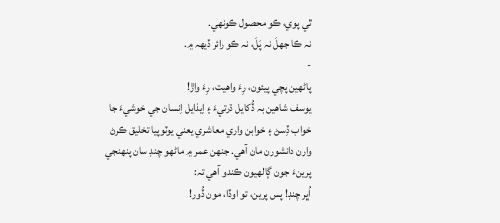ٿي پوي، ڪو محصول ڪونھي.
نہ ڪا جهلَ نہ پَلَ، نہ ڪو رائر ڏيھہ ۾.
-
پاڻھين پچي پيئون، رِءَ واهيت، رِءَ واڙ!
يوسف شاهين بہ ڏُکايل ڌرتيءَ ۽ اِيذايل اِنسان جي خوشيءَ جا خواب ڏِسڻ ۽ خوابن واري معاشري يعني يوٽوپيا تخليق ڪرڻ وارن دانشورن مان آهي. جنھن عمر ۾ ماڻھو چنڊ سان پنھنجي پرينءَ جون ڳالھيون ڪندو آهي تہ:
اُڀر چنڊ! پس پرين، تو اوڏا، مون ڏُور!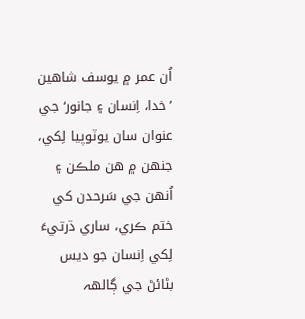اُن عمر ۾ يوسف شاهين ’خدا، اِنسان ۽ جانور‘ جي عنوان سان يوٽوپيا لِکي، جنھن ۾ هن ملڪن ۽ اُنھن جي سَرحدن کي ختم ڪري، ساري ڌرتيءَ لِکي اِنسان جو ديس بڻائڻ جي ڳالھہ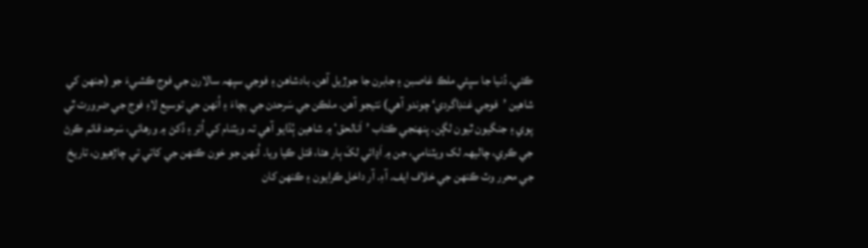ڪئي. دُنيا جا سڀئي ملڪ غاصبن ۽ جابرن جا جوڙيل آهن. بادشاهن ۽ فوجي سپھہ سالارن جي فوج ڪشيءَ جو (جنھن کي شاهين ’فوجي غنڊاگردي‘ چوندو آهي) نتيجو آهن. ملڪن جي سَرحدن جي بچاءَ ۽ اُنھن جي توسيع لاءِ فوج جي ضرورت ٿي پوي ۽ جنگيون ٿيون لڳن. پنھنجي ڪتاب ’اَنالحق‘ ۾ شاهين ٻُڌايو آهي تہ ويٽنام کي اُتر ۽ ڏکڻ ۾ ورهائي، سَرحد قائم ڪرڻ جي ڪري، چاليھہ لک ويٽنامي، جن ۾ اَڍائي لکَ ٻار هئا، قتل ڪيا ويا. اُنھن جو خون ڪنھن جي کاتي تي چاڙهيون، تاريخ جي محرر وٽ ڪنھن جي خلاف ايف. آءِ. آر داخل ڪرايون ۽ ڪنھن کان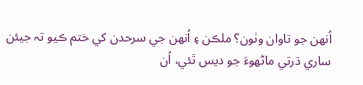اُنھن جو تاوان وٺون؟ ملڪن ۽ اُنھن جي سرحدن کي ختم ڪيو تہ جيئن ساري ڌرتي ماڻھوءَ جو ديس ٿئي، اُن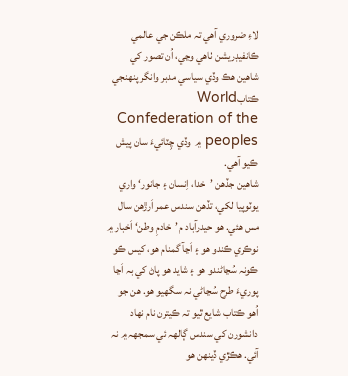لاءِ ضروري آهي تہ ملڪن جي عالمي ڪانفيڊريشن ٺاهي وڃي، اُن تصور کي شاهين هڪ وڏي سياسي مدبر وانگر پنھنجي ڪتابWorld Confederation of the peoples ۾ وڏي چِٽائيءَ سان پيش ڪيو آهي.
شاهين جڏهن ’خدا، اِنسان ۽ جانور‘ واري يوٽوپيا لکي، تڏهن سندس عمر اَرڙهن سال مس هئي. هو حيدرآباد م ’خادمِ وطن‘ اَخبار ۾ نوڪري ڪندو هو ۽ اَڃآ گمنام هو، کيس ڪو ڪونہ سُڃاڻندو هو ۽ شايد هو پاڻ کي بہ اَڃا پوريءَ طرح سُڃاڻي نہ سگهيو هو. هن جو اُهو ڪتاب شايع ٿيو تہ ڪيترن نام نھاد دانشورن کي سندس ڳالھہ ئي سمجهہ ۾ نہ آئي. هڪڙي ڏينھن هو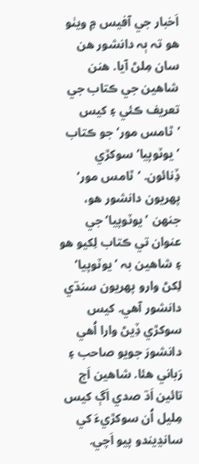اَخبار جي آفيس ۾ ويٺو هو تہ ٻہ دانشور هن سان مِلڻ آيا. هنن شاهين جي ڪتاب جي تعريف ڪئي ۽ کيس ’ٿامس مور‘ جو ڪتاب ’يوٽوپيا‘ سوکڙي ڏِنائون. ’ٿامس مور‘ پھريون دانشور هو، جنھن ’يوٽوپيا‘ جي عنوان تي ڪتاب لِکيو هو ۽ شاهين بہ ’يوٽوپيا‘ لِکڻ وارو پھريون سنڌي دانشور آهي. کيس سوکڙي ڏِيڻ وارا اُهي دانشورَ جويو صاحب ۽ رَباني هئا. شاهين اَڄ تائين اَڌ صدي اَڳ کيس مِليل اُن سوکڙيءَ کي سانڍيندو پيو اَچي.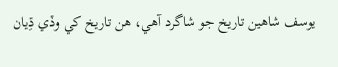يوسف شاهين تاريخ جو شاگرد آهي، هن تاريخ کي وڏي ڌِيان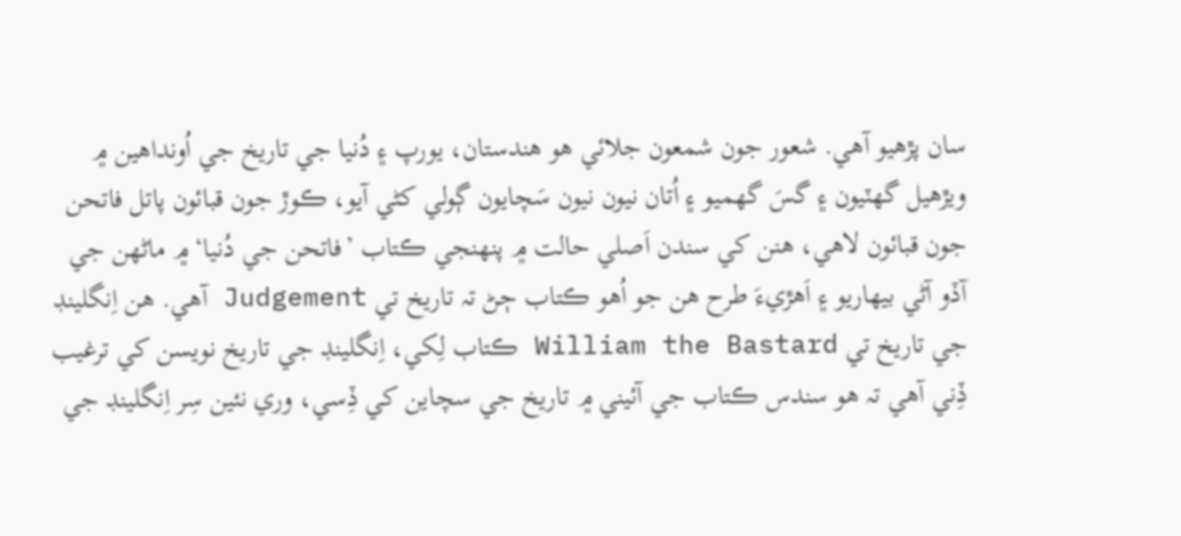سان پڙهيو آهي. شعور جون شمعون جلائي هو هندستان، يورپ ۽ دُنيا جي تاريخ جي اُونداهين ۾ ويڙهيل گهٽيون ۽ گسَ گهميو ۽ اُتان نيون نيون سَچايون ڳولي کڻي آيو، ڪوڙ جون قبائون پاتل فاتحن جون قبائون لاهي، هنن کي سندن اَصلي حالت ۾ پنھنجي ڪتاب ’فاتحن جي دُنيا‘ ۾ ماڻھن جي آڏو آڻي بيھاريو ۽ اَهڙيءَ طرح هن جو اُهو ڪتاب ڄڻ تہ تاريخ تي Judgement آهي. هن اِنگلينڊ جي تاريخ تي William the Bastard ڪتاب لِکي، اِنگلينڊ جي تاريخ نويسن کي ترغيب ڏِني آهي تہ هو سندس ڪتاب جي آئيني ۾ تاريخ جي سچاين کي ڏِسي، وري نئين سِر اِنگلينڊ جي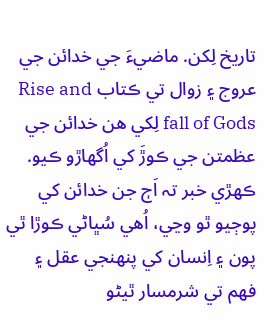تاريخ لِکن. ماضيءَ جي خدائن جي عروج ۽ زوال تي ڪتاب Rise and fall of Gods لِکي هن خدائن جي عظمتن جي ڪوڙَ کي اُگهاڙو ڪيو. ڪھڙي خبر تہ اَڄ جن خدائن کي پوڄيو ٿو وڃي، اُهي سُڀاڻي ڪوڙا ٿي پون ۽ اِنسان کي پنھنجي عقل ۽ فھم تي شرمسار ٿيڻو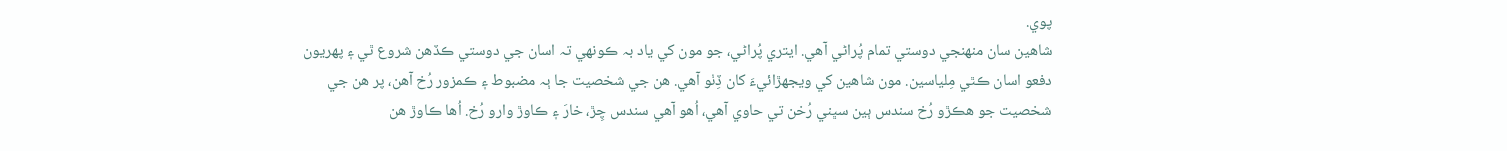پوي.
شاهين سان منھنجي دوستي تمام پُراڻي آهي. ايتري پُراڻي، جو مون کي ياد بہ ڪونھي تہ اسان جي دوستي ڪڏهن شروع ٿي ۽ پھريون دفعو اسان ڪٿي مِلياسين. مون شاهين کي ويجهڙائيءَ کان ڏِٺو آهي. هن جي شخصيت جا ٻہ مضبوط ۽ ڪمزور رُخ آهن، پر هن جي شخصيت جو هڪڙو رُخ سندس ٻين سڀني رُخن تي حاوي آهي، اُهو آهي سندس چِڙ، خارَ ۽ ڪاوڙ وارو رُخ. اُها ڪاوڙ هن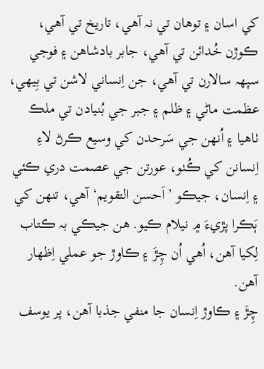کي اسان ۽ توهان تي نہ آهي، تاريخ تي آهي، ڪوڙن خُدائن تي آهي، جابر بادشاهن ۽ فوجي سپھہ سالارن تي آهي، جن اِنساني لاشن تي بِيھي، عظمت ماڻي ۽ ظلم ۽ جبر جي بُنيادن تي ملڪ ٺاهيا ۽ اُنھن جي سَرحدن کي وسيع ڪرڻ لاءِ اِنسانن کي ڪُٺو، عورتن جي عصمت دري ڪئي ۽ اِنسان، جيڪو ’اَحسن التقويم‘ آهي، تنھن کي ٻَڪرا پڙيءَ ۾ نيلام ڪيو. هن جيڪي بہ ڪتاب لِکيا آهن، اُهي اُن چِڙَ ۽ ڪاوڙ جو عملي اِظھار آهن.
چِڙَ ۽ ڪاوڙ اِنسان جا منفي جذبا آهن، پر يوسف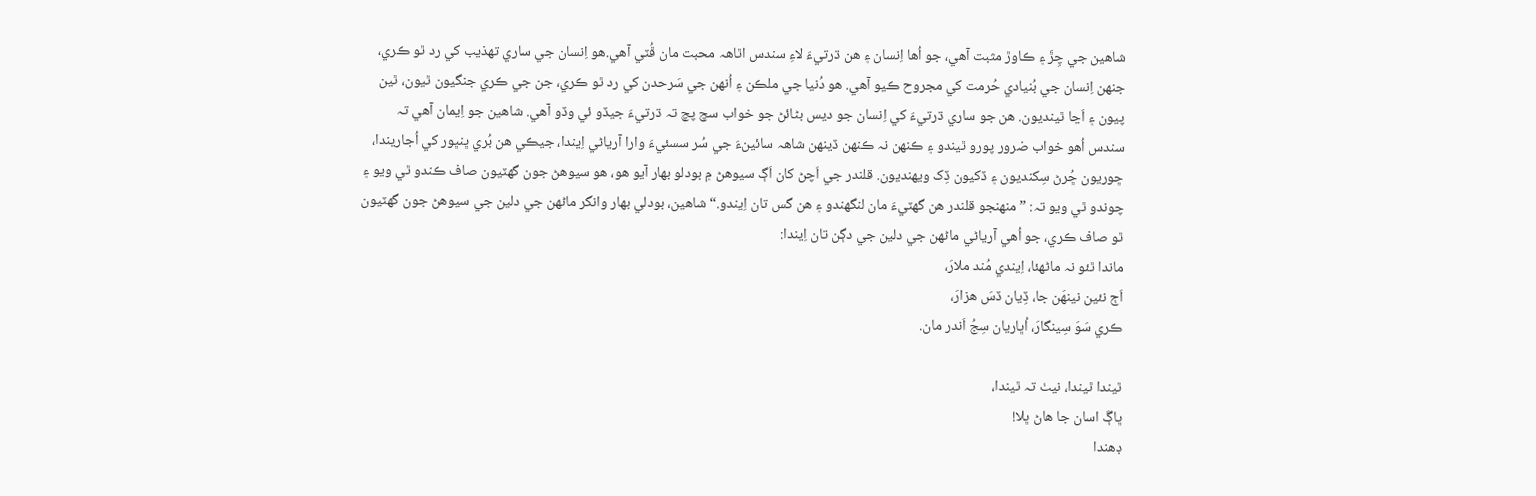شاهين جي چِڙَ ۽ ڪاوڙ مثبت آهي، جو اُها اِنسان ۽ هن ڌرتيءَ لاءِ سندس اٿاھہ محبت مان ڦُٽي آهي.هو اِنسان جي ساري تھذيب کي رد ٿو ڪري، جنھن اِنسان جي بُنيادي حُرمت کي مجروح ڪيو آهي. هو دُنيا جي ملڪن ۽ اُنھن جي سَرحدن کي رد ٿو ڪري، جن جي ڪري جنگيون ٿيون، ٿين پيون ۽ اَڃا ٿينديون. هن جو ساري ڌرتيءَ کي اِنسان جو ديس بڻائڻ جو خواب سچ پچ تہ ڌرتيءَ جيڏو ئي وڏو آهي. شاهين جو اِيمان آهي تہ سندس اُهو خواب ضرور پورو ٿيندو ۽ ڪنھن نہ ڪنھن ڏينھن شاھہ سائينءَ جي سُر سسئيءَ وارا آرياڻي اِيندا، جيڪي هن بُري ڀنڀور کي اُجاريندا، ڇوريون ڇُرڻ سِکنديون ۽ ڏکيون ڏِک ويھنديون. قلندر جي اَچڻ کان اَڳ سيوهڻ ۾ بودلو بھار آيو هو، هو سيوهڻ جون گهٽيون صاف ڪندو ٿي ويو ۽ چوندو ٿي ويو تہ: ”منھنجو قلندر هن گهٽيءَ مان لنگهندو ۽ هن گس تان اِيندو.“ شاهين، بودلي بھار وانگر ماڻھن جي دلين جي سيوهڻ جون گهٽيون ٿو صاف ڪري، جو اُهي آرياڻي ماڻھن جي دلين جي دڳن تان اِيندا:
ماندا ٿئو نہ ماڻھئا، اِيندي مُند ملارَ،
اَڄ نئين نينھَن جا، ڏِيان ڏسَ هزارَ،
ڪري سَوَ سِينگارَ، اُڀاريان سِجُ اَندر مان.

ٿيندا ٿيندا، نيٺ تہ ٿيندا،
ڀاڳَ اسان جا هاڻ ڀلا!
ڊهندا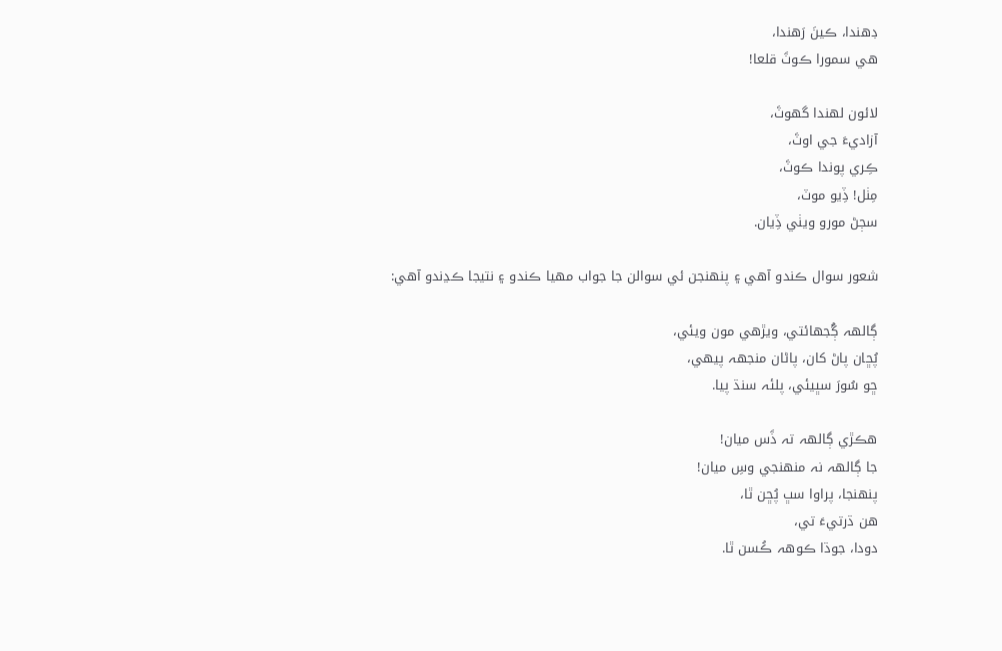ڊهندا، ڪينَ رَهندا،
هي سمورا ڪوٽَ قلعا!

لائون لھندا گهوٽَ،
آزاديءَ جي اوٽَ،
ڪِري پوندا ڪوٽَ،
مِٺل! ڏِيو موٽ،
سڄڻ مورو ويٺي ڏِيان.

شعور سوال ڪندو آهي ۽ پنھنجن ئي سوالن جا جواب مھيا ڪندو ۽ نتيجا ڪڍندو آهي:

ڳالھہ ڳُجهائتي، ويڙهي مون ويئي،
پُڇان پاڻ کان، پاڻان منجهہ پيھي،
ڇو سُورَ سڀيئي، پلئہ سنڌ پيا.

هڪڙي ڳالھہ تہ ڏَس ميان!
جا ڳالھہ نہ منھنجي وسِ ميان!
پنھنجا، پراوا سڀ پُڇن ٿا،
هن ڌرتيءَ تي،
دودا، جوڌا ڪوھہ ڪُسن ٿا.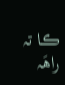ڪا تہ راهَہ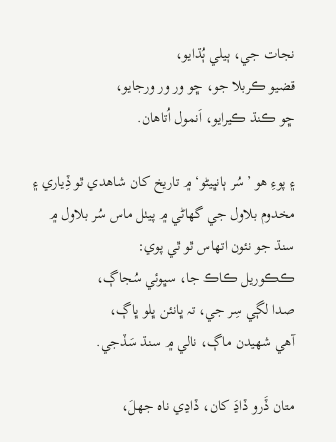نجات جي، ٻيلي ٻُڌايو،
قضيو ڪربلا جو، ڇو ور ور ورجايو،
ڇو ڪنڌ ڪيرايو، اَنمول اُتاهان.

۽ پوءِ هو ’سُر ٻانڀيڻو‘ ۾ تاريخ کان شاهدي ٿو ڏِياري ۽ مخدوم بلاول جي گهاڻي ۾ پيٺل ماس سُر بلاول ۾ سنڌ جو نئون اتھاس ٿو ٿي پوي:
ڪڪوريل ڪاڪ جا، سڀوئي سُجاڳ،
صدا لڳي سِر جي، تہ ڀانئن ڀلو ڀاڳ،
آهي شھيدن ماڳ، نالي ۾ سنڌ سَڏجي.

متان ڏَرو ڏاڍَ کان، ڏاڍي ناه جهلَ،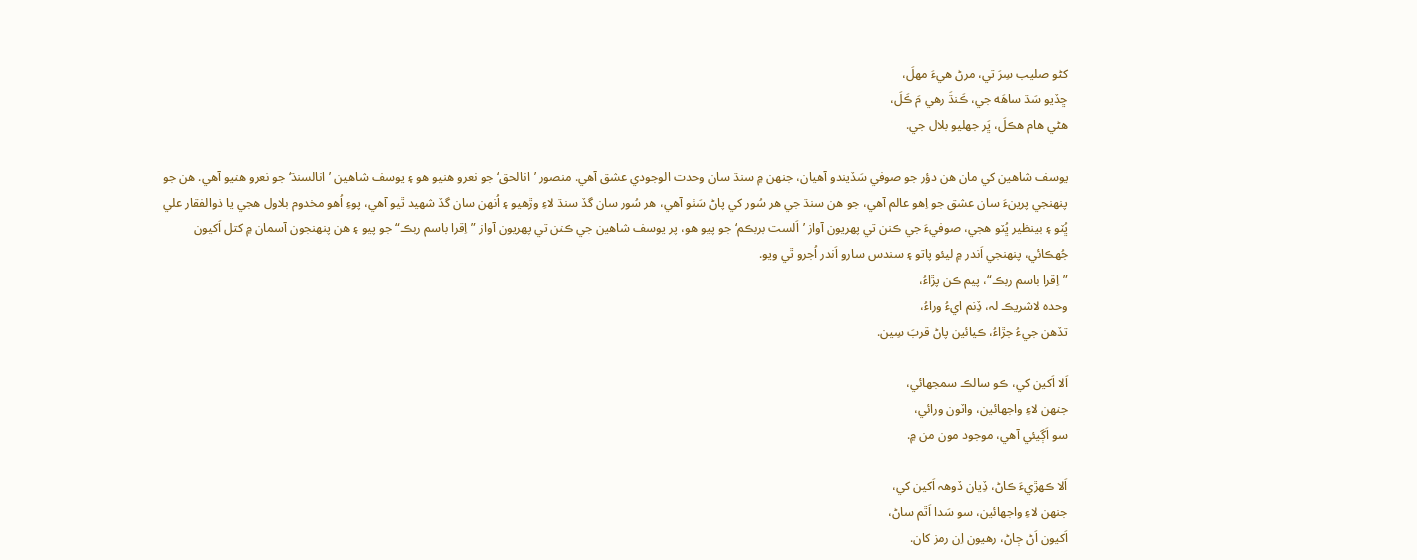کڻو صليب سِرَ تي، مرڻ هيءَ مھلَ،
ڇڏيو سَڌ ساهَه جي، ڪَنڌَ رهي مَ ڪَلَ،
هڻي هام هڪلَ، ڀَر جهليو بلال جي.

يوسف شاهين کي مان هن دؤر جو صوفي سَڏيندو آهيان، جنھن ۾ سنڌ سان وحدت الوجودي عشق آهي. منصور ’انالحق‘ جو نعرو هنيو هو ۽ يوسف شاهين ’انالسنڌ‘ جو نعرو هنيو آهي. هن جو پنھنجي پرينءَ سان عشق جو اِهو عالم آهي، جو هن سنڌ جي هر سُور کي پاڻ سَٺو آهي، هر سُور سان گڏ سنڌ لاءِ وڙهيو ۽ اُنھن سان گڏ شھيد ٿيو آهي، پوءِ اُهو مخدوم بلاول هجي يا ذوالفقار علي ڀُٽو ۽ بينظير ڀُٽو هجي، صوفيءَ جي ڪنن تي پھريون آواز ’اَلست بربڪم‘ جو پيو هو، پر يوسف شاهين جي ڪنن تي پھريون آواز ”اِقرا باسم ربڪ“ جو پيو ۽ هن پنھنجون آسمان ۾ کتل اَکيون جُهڪائي، پنھنجي اَندر ۾ ليئو پاتو ۽ سندس سارو اَندر اُجرو ٿي ويو.
”اِقرا باسم ربڪ“، پيم ڪن پڙاءُ،
وحدہ لاشريڪ لہ، ڏِنم ايءُ وراءُ،
تڏهن جيءُ جڙاءُ، ڪيائين پاڻ قربَ سِين.

اَلا اَکين کي، ڪو سالڪ سمجهائي،
جنھن لاءِ واجهائين، واٽون ورائي،
سو اَڳيئي آهي، موجود مون من ۾.

اَلا ڪھڙيءَ ڪاڻ، ڏِيان ڏوھہ اَکين کي،
جنھن لاءِ واجهائين، سو سَدا اَٿم ساڻ،
اَکيون اَڻ ڄاڻ، رهيون اِن رمز کان.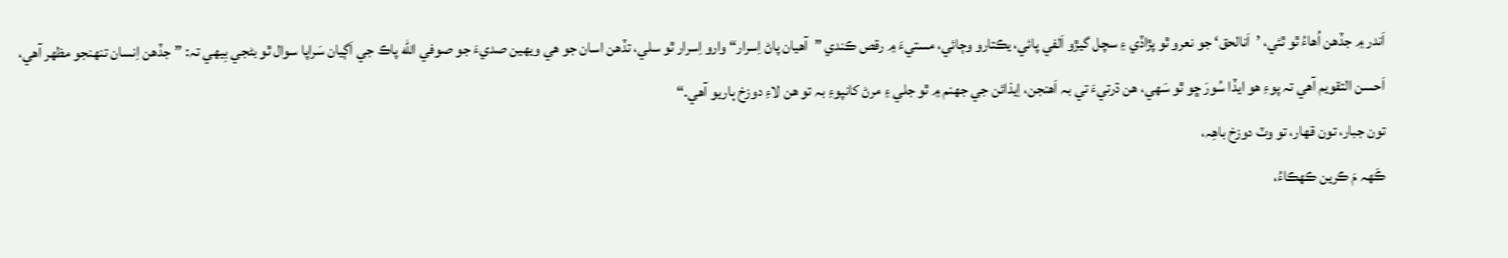اَندر ۾ جڏهن اُهاءُ ٿو ٿئي، ’اَنالحق‘ جو نعرو ٿو پڙاڏي ۽ سچل گيڙو اَلفي پائي، يڪتارو وڄائي، مستيءَ ۾ رقص ڪندي ”آهيان پاڻ اِسرار“ وارو اِسرار ٿو سلي، تڏهن اسان جو هي ويھين صديءَ جو صوفي الله پاڪ جي اَڳيان سَراپا سوال ٿو بڻجي بِيھي تہ: ”جڏهن اِنسان تنھنجو مظھر آهي، اَحسن التقويم آهي تہ پوءِ هو ايڏا سُورَ ڇو ٿو سَھي، هن ڌرتيءَ تي بہ اَهنجن، اِيذائن جي جھنم ۾ ٿو جلي ۽ مرڻ کانپوءِ بہ تو هن لاءِ دوزخ ٻاريو آهي.“
تون جبار، تون قھار، تو وٽ دوزخ باهِہ،
ڪَھہ مَ ڪرين ڪھڪاءُ،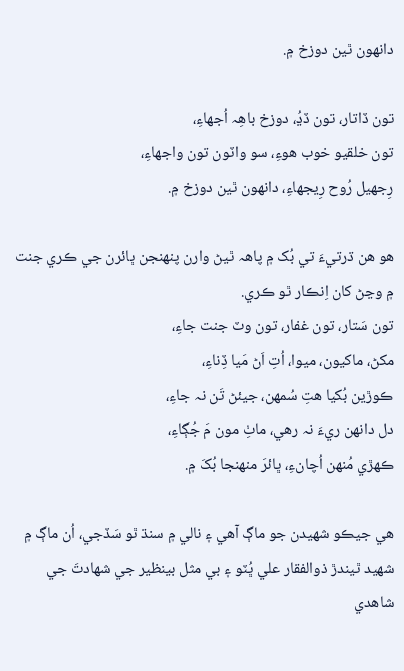دانھون ٿين دوزخ ۾.

تون ڏاتار، تون ڏڍُ، دوزخ باهِہ اُجهاءِ،
تون خلقيو خوب هوءِ، سو واٽون تون واجهاءِ،
رِجهيل رُوح رِيجهاءِ، دانھون ٿين دوزخ ۾.

هو هن ڌرتيءَ تي بُک ۾ پاھہ ٿيڻ وارن پنھنجن ڀائرن جي ڪري جنت ۾ وڃڻ کان اِنڪار ٿو ڪري.
تون سَتار، تون غفار، تون وٽ جنت جاءِ،
مکڻ، ماکيون، ميوا، اُتِ اَڻ مَيا ڏِناءِ،
ڪوڙين بُکيا هتِ سُمھن، جيئڻ تَن نہ جاءِ،
دل دانھن ريءَ نہ رهي، ماٺِ مون مَ جُڳاءِ،
ڪھڙي مُنھن اُچانءِ، ڀائرَ منھنجا بُکَ ۾.

هي جيڪو شھيدن جو ماڳ آهي ۽ نالي ۾ سنڌ ٿو سَڏجي، اُن ماڳ ۾ شھيد ٿيندڙ ذوالفقار علي ڀُٽو ۽ بي مثل بينظير جي شھادتَ جي شاهدي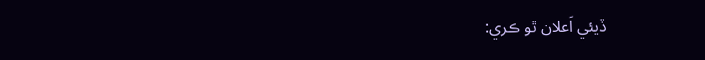ڏيئي اَعلان ٿو ڪري: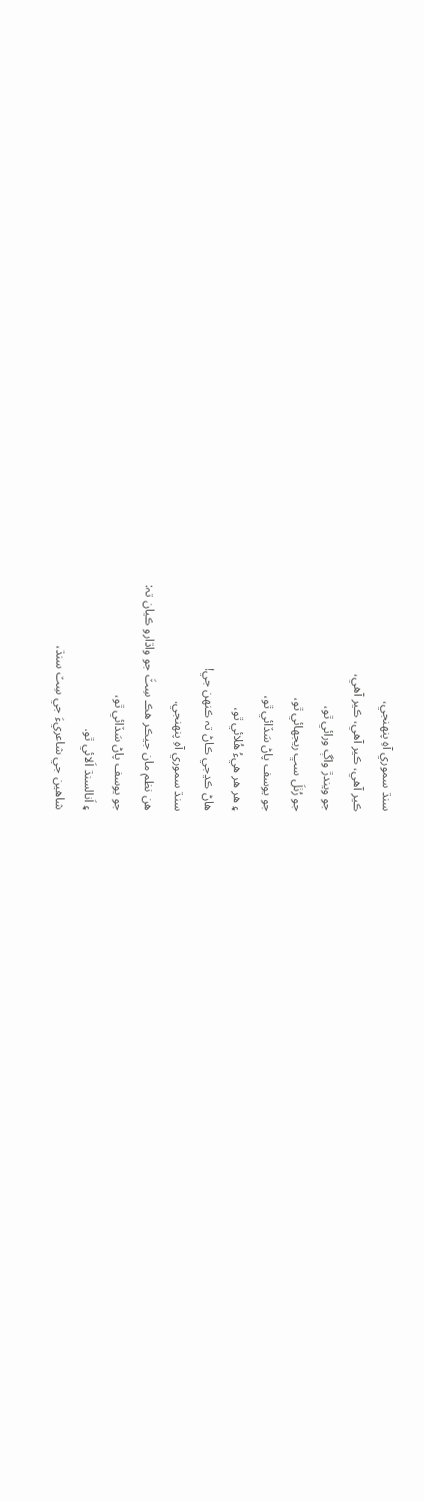سنڌ سموري آهِ پنھنجي،
ڪير آهي، ڪير آهي، ڪير آهي،
جو ويندڙ واڳ ورائي ٿو،
جو رُٺلَ سڀ ريجهائي ٿو،
جو يوسف پاڻ سَڏائي ٿو،
۽ هر هر هيءُ هُلائي ٿو،
هاڻ ڪڍجي ڪاڻ تہ ڪنھن جي!
سنڌ سموري آهِ پنھنجي.
هن نظم مان جيڪر هڪ سِٽَ جو واڌارو ڪيان تہ:
جو يوسف پاڻ سَڏائي ٿو،
۽ اَنالسنڌ اَلائي ٿو.
شاهين جي شاعريءَ جي سِٽ سنڌ،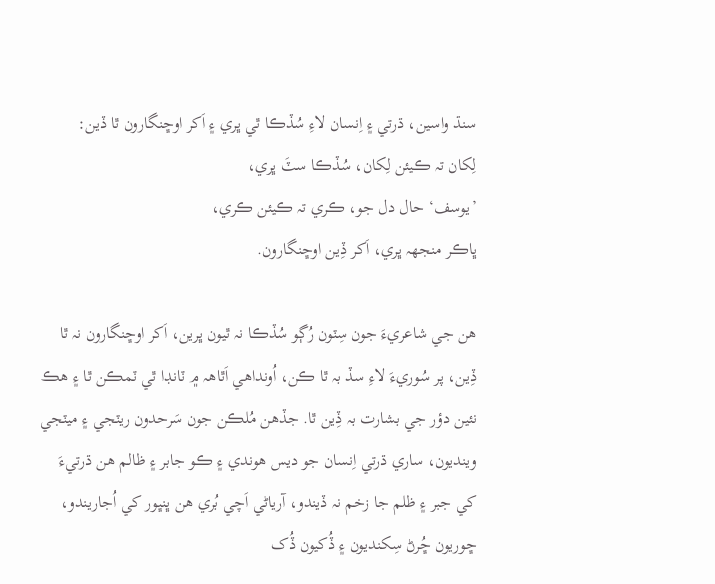سنڌ واسين، ڌرتي ۽ اِنسان لاءِ سُڏڪا ٿي ڀري ۽ اَکر اوڇنگارون ٿا ڏين:
لِکان تہ ڪيئن لِکان، سُڏڪا سٽَ ڀري،
’يوسف‘ حال دل جو، ڪري تہ ڪيئن ڪري،
ڀاڪر منجهہ ڀري، اَکر ڏِين اوڇنگارون.

هن جي شاعريءَ جون سِٽون رُڳو سُڏڪا نہ ٿيون ڀرين، اَکر اوڇنگارون نہ ٿا ڏِين، پر سُوريءَ لاءِ سڏ بہ ٿا ڪن، اُونداهي اَٿاھہ ۾ ٽانڊا ٿي ٽمڪن ٿا ۽ هڪ نئين دؤر جي بشارت بہ ڏِين ٿا. جڏهن مُلڪن جون سَرحدون ريٽجي ۽ ميٽجي وينديون، ساري ڌرتي اِنسان جو ديس هوندي ۽ ڪو جابر ۽ ظالم هن ڌرتيءَ کي جبر ۽ ظلم جا زخم نہ ڏيندو، آرياڻي اَچي بُري هن ڀنڀور کي اُجاريندو، ڇوريون ڇُرڻ سِکنديون ۽ ڏُکيون ڏُک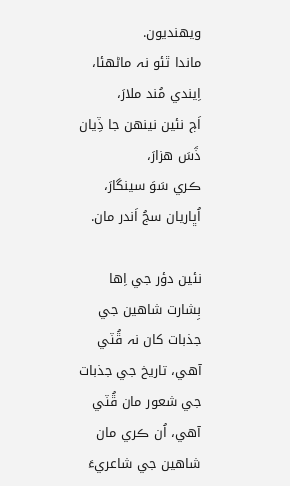ويھنديون.
ماندا ٿئو نہ ماڻهئا، اِيندي مُند ملارَ،
اَڄ نئين نينھن جا ڏِيان ڏَسَ هزارَ،
ڪري سَوَ سينگارَ، اُڀاريان سجُ اَندر مان.

نئين دؤر جي اِها بِشارت شاهين جي جذبات کان نہ ڦُٽي آهي، تاريخ جي جذبات جي شعور مان ڦُٽي آهي، اُن ڪري مان شاهين جي شاعريءَ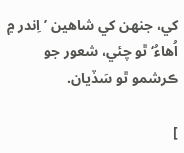کي، جنھن کي شاهين ’اِندر ۾ اُهاءُ‘ ٿو چئي، شعور جو ڪرشمو ٿو سَڏيان.

]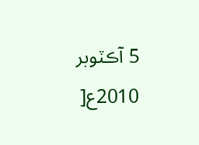5 آڪٽوبر 2010ع[